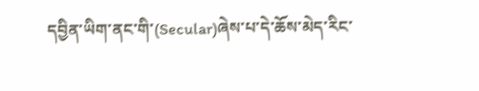དབྱིན་ཡིག་ནང་གི་(Secular)ཞེས་པ་དེ་ཆོས་མེད་རིང་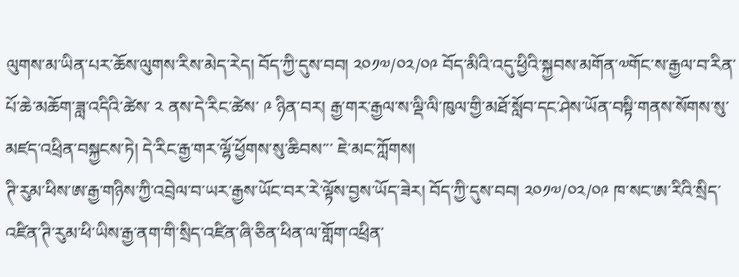ལུགས་མ་ཡིན་པར་ཆོས་ལུགས་རིས་མེད་རེད། བོད་ཀྱི་དུས་བབ། ༢༠༡༧/༠༢/༠༩ བོད་མིའི་འདུ་ཕྱིའི་སྐྱབས་མགོན་༧གོང་ས་རྒྱལ་བ་རིན་པོ་ཆེ་མཆོག་ཟླ་འདིའི་ཚེས་ ༢ ནས་དེ་རིང་ཚེས་ ༩ ཉིན་བར། རྒྱ་གར་རྒྱལ་ས་ལྡི་ལི་ཁུལ་གྱི་མཐོ་སློབ་དང་ཤེས་ཡོན་བསྟི་གནས་སོགས་སུ་མཛད་འཕྲིན་བསྐྱངས་ཏེ། དེ་རིང་རྒྱ་གར་ལྷོ་ཕྱོགས་སུ་ཆིབས་་་ ཇེ་མང་ཀློགས།
ཊི་རུམ་ཕིས་ཨ་རྒྱ་གཉིས་ཀྱི་འབྲེལ་བ་ཡར་རྒྱས་ཡོང་བར་རེ་ལྟོས་བྱས་ཡོད་ཟེར། བོད་ཀྱི་དུས་བབ། ༢༠༡༧/༠༢/༠༩ ཁ་སང་ཨ་རིའི་སྲིད་འཛིན་ཊི་རུམ་ཕི་ཡིས་རྒྱ་ནག་གི་སྲིད་འཛིན་ཞི་ཅིན་ཕིན་ལ་གློག་འཕྲིན་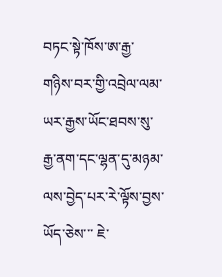བཏང་སྟེ་ཁོས་ཨ་རྒྱ་གཉིས་བར་གྱི་འབྲེལ་ལམ་ཡར་རྒྱས་ཡོང་ཐབས་སུ་རྒྱ་ནག་དང་ལྷན་དུ་མཉམ་ལས་བྱེད་པར་རེ་ལྟོས་བྱས་ཡོད་ཅེས་་་ ཇེ་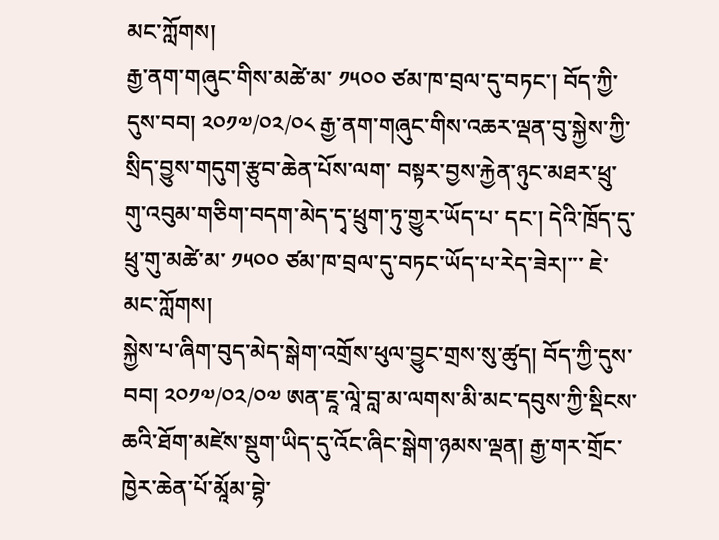མང་ཀློགས།
རྒྱ་ནག་གཞུང་གིས་མཚེ་མ་ ༡༥༠༠ ཙམ་ཁ་བྲལ་དུ་བཏང་། བོད་ཀྱི་དུས་བབ། ༢༠༡༧/༠༢/༠༨ རྒྱ་ནག་གཞུང་གིས་འཆར་ལྡན་བུ་སྐྱེས་ཀྱི་སྲིད་བྱུས་གདུག་རྩུབ་ཆེན་པོས་ལག་ བསྟར་བྱས་རྐྱེན་ཉུང་མཐར་ཕྲུ་གུ་འབུམ་གཅིག་བདག་མེད་དྭ་ཕྲུག་ཏུ་གྱུར་ཡོད་པ་ དང་། དེའི་ཁྲོད་དུ་ཕྲུ་གུ་མཚེ་མ་ ༡༥༠༠ ཙམ་ཁ་བྲལ་དུ་བཏང་ཡོད་པ་རེད་ཟེར།་་་ ཇེ་མང་ཀློགས།
སྐྱེས་པ་ཞིག་བུད་མེད་སྒེག་འགྲོས་ཕུལ་བྱུང་གྲས་སུ་ཚུད། བོད་ཀྱི་དུས་བབ། ༢༠༡༧/༠༢/༠༧ ཨན་ཇཱ་ལཱེ་བླ་མ་ལགས་མི་མང་དབུས་ཀྱི་སྡིངས་ཆའི་ཐོག་མཛེས་སྡུག་ཡིད་དུ་འོང་ཞིང་སྒེག་ཉམས་ལྡན། རྒྱ་གར་གྲོང་ཁྱེར་ཆེན་པོ་མཱོམ་བྷེ་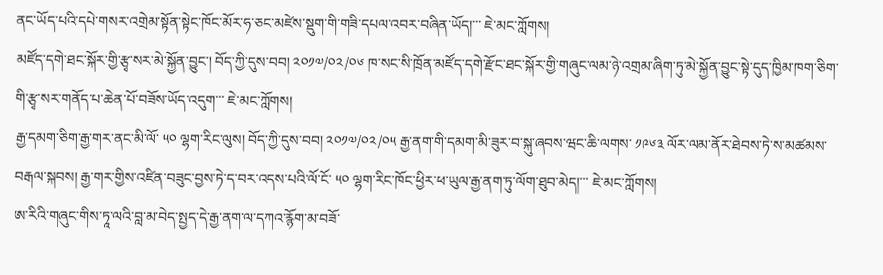ནང་ཡོད་པའི་དཔེ་གསར་འགྲེམ་སྟོན་སྟེང་ཁོང་མོར་ཧ་ཅང་མཛེས་སྡུག་གི་གཟི་དཔལ་འབར་བཞིན་ཡོད།་་་ ཇེ་མང་ཀློགས།
མཛོད་དགེ་ཐང་སྐོར་གྱི་རྩྭ་སར་མེ་སྐྱོན་བྱུང་། བོད་ཀྱི་དུས་བབ། ༢༠༡༧/༠༢/༠༦ ཁ་སང་སི་ཁྲོན་མཛོད་དགེ་རྫོང་ཐང་སྐོར་གྱི་གཞུང་ལམ་ཉེ་འགྲམ་ཞིག་ཏུ་མེ་སྐྱོན་བྱུང་སྟེ་དུད་ཁྱིམ་ཁག་ཅིག་གི་རྩྭ་སར་གནོད་པ་ཆེན་པོ་བཟོས་ཡོད་འདུག་་་ ཇེ་མང་ཀློགས།
རྒྱ་དམག་ཅིག་རྒྱ་གར་ནང་མི་ལོ་ ༥༠ ལྷག་རིང་ལུས། བོད་ཀྱི་དུས་བབ། ༢༠༡༧/༠༢/༠༥ རྒྱ་ནག་གི་དམག་མི་ཟུར་བ་སྐུ་ཞབས་ཝང་ཆི་ལགས་ ༡༩༦༣ ལོར་ལམ་ནོར་ཐེབས་ཏེ་ས་མཚམས་བརྒལ་སྐབས། རྒྱ་གར་གྱིས་འཛིན་བཟུང་བྱས་ཏེ་ད་བར་འདས་པའི་ལོ་ངོ་ ༥༠ ལྷག་རིང་ཁོང་ཕྱིར་ཕ་ཡུལ་རྒྱ་ནག་ཏུ་ལོག་ཐུབ་མེད།་་་ ཇེ་མང་ཀློགས།
ཨ་རིའི་གཞུང་གིས་ཏཱ་ལའི་བླ་མ་བེད་སྤྱད་དེ་རྒྱ་ནག་ལ་དཀའ་རྙོག་མ་བཟོ་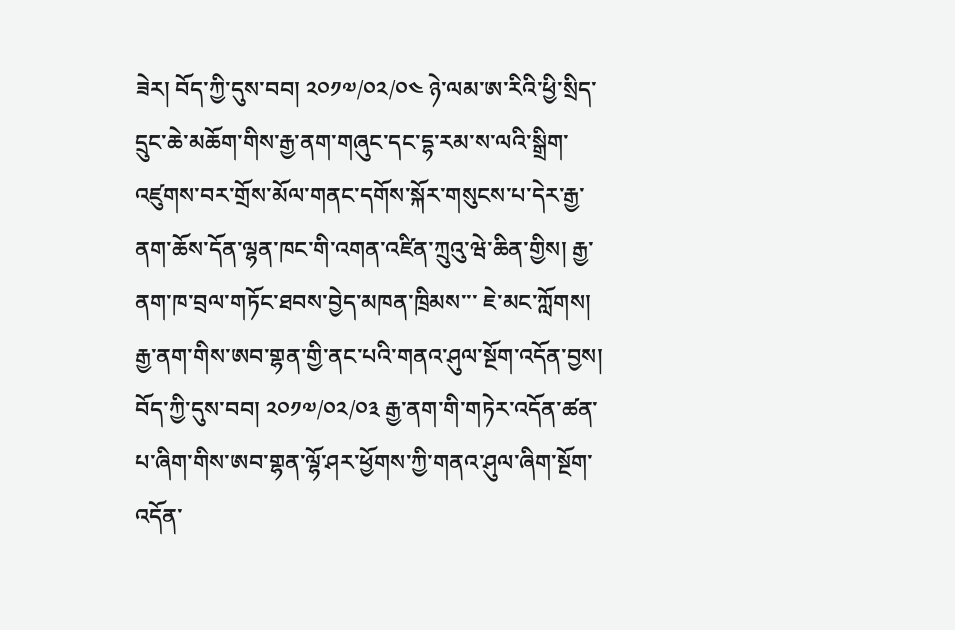ཟེར། བོད་ཀྱི་དུས་བབ། ༢༠༡༧/༠༢/༠༤ ཉེ་ལམ་ཨ་རིའི་ཕྱི་སྲིད་དྲུང་ཆེ་མཆོག་གིས་རྒྱ་ནག་གཞུང་དང་དྷ་རམ་ས་ལའི་སྒྲིག་འཛུགས་བར་གྲོས་མོལ་གནང་དགོས་སྐོར་གསུངས་པ་དེར་རྒྱ་ནག་ཆོས་དོན་ལྷན་ཁང་གི་འགན་འཛིན་ཀྲུའུ་ཝེ་ཆིན་གྱིས། རྒྱ་ནག་ཁ་བྲལ་གཏོང་ཐབས་བྱེད་མཁན་ཁྲིམས་་་ ཇེ་མང་ཀློགས།
རྒྱ་ནག་གིས་ཨབ་གྷན་གྱི་ནང་པའི་གནའ་ཤུལ་སྔོག་འདོན་བྱས། བོད་ཀྱི་དུས་བབ། ༢༠༡༧/༠༢/༠༣ རྒྱ་ནག་གི་གཏེར་འདོན་ཚན་པ་ཞིག་གིས་ཨབ་གྷན་ལྷོ་ཤར་ཕྱོགས་ཀྱི་གནའ་ཤུལ་ཞིག་སྔོག་འདོན་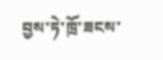བྱས་ཏེ་ཁྲོ་ཟངས་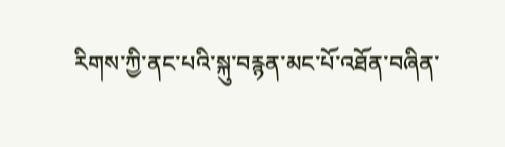རིགས་ཀྱི་ནང་པའི་སྐུ་བརྙན་མང་པོ་འཐོན་བཞིན་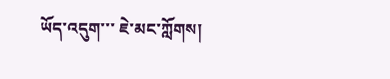ཡོད་འདུག་་་ ཇེ་མང་ཀློགས།